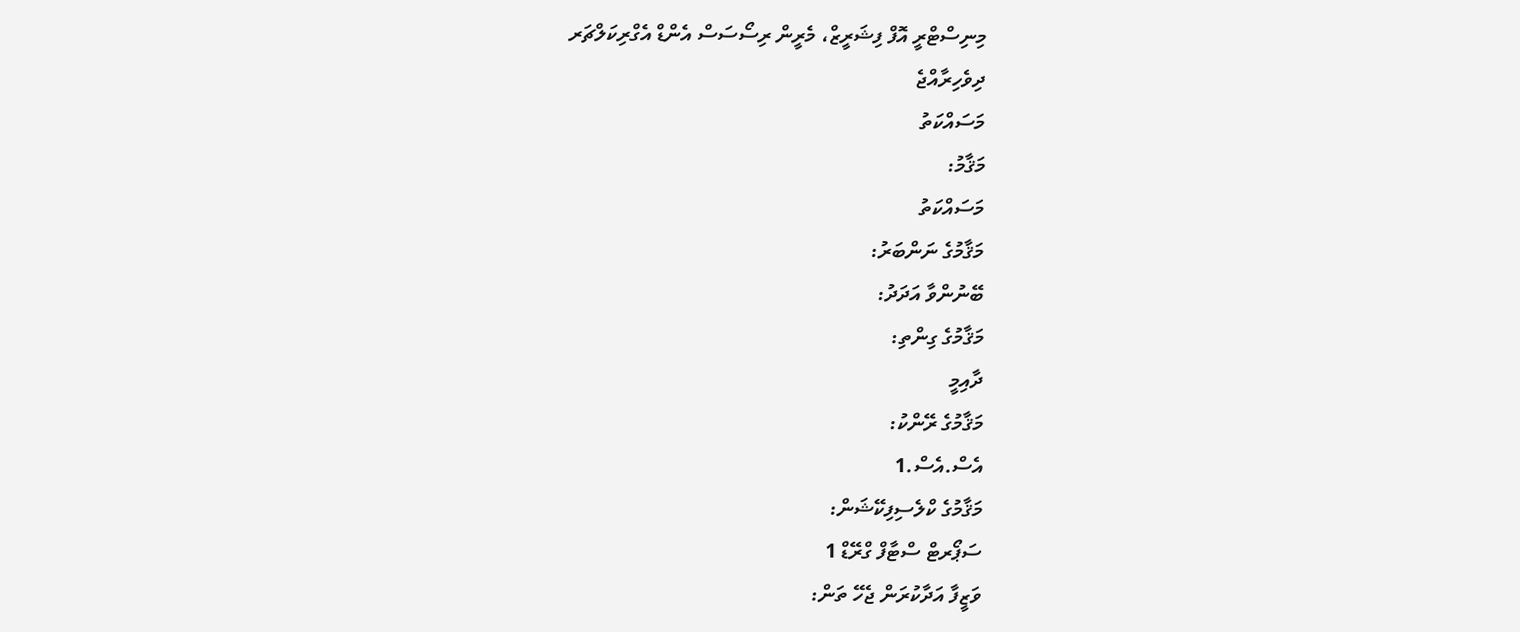މިނިސްޓްރީ އޮފް ފިޝަރީޒް، މެރީން ރިސޯސަސް އެންޑް އެގްރިކަލްޗަރ
ދިވެހިރާއްޖެ
މަސައްކަތު
މަޤާމު:
މަސައްކަތު
މަޤާމުގެ ނަންބަރު:
ބޭނުންވާ އަދަދު:
މަޤާމުގެ ގިންތި:
ދާއިމީ
މަޤާމުގެ ރޭންކު:
އެސް.އެސް.1
މަޤާމުގެ ކްލެސިފިކޭޝަން:
ސަޕޯރޓް ސްޓާފް ގްރޭޑް 1
ވަޒީފާ އަދާކުރަން ޖެހޭ ތަން: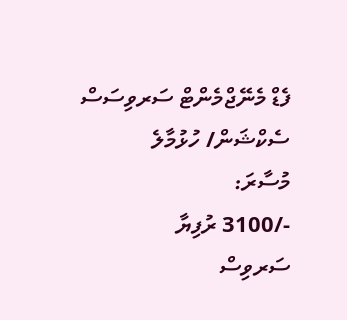ފެޑް މެނޭޖްމެންޓް ސަރވިސަސް ސެކްޝަން/ ހުޅުމާލެ
މުސާރަ:
-/3100 ރުފިޔާ
ސަރވިސް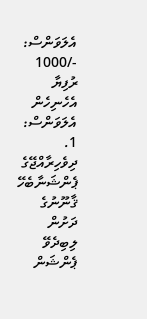އެލަވަންސް:
-/1000 ރުފިޔާ
އެހެނިހެން އެލަވަންސް:
1. ދިވެހިރާއްޖޭގެ ޕެންޝަނާބެހޭ ޤާނޫނުގެ ދަށުން ލިބިދެވޭ ޕެންޝަން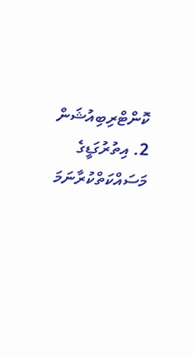ކޮންޓްރިބިއުޝަން
2. އިތުރުގަޑީގެ މަސައްކަތްކުރާނަމަ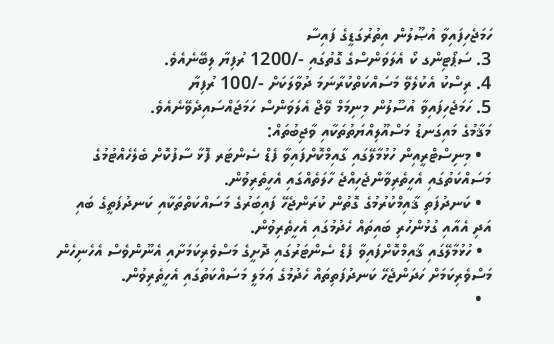ހަމަޖެހިފައިވާ އުޞޫލުން އިތުރުގަޑީގެ ފައިސާ
3. ސަޕޯޓިންގ ކޯ އެލަވަންސްގެ ގޮތުގައި -/1200 ރުފިޔާ ލިބޭނެއެވެ.
4. ރިސްކު އެކުލެވޭ މަސައްކަތްކުރާނަމަ ދުވާލަކަށް -/100 ރުފިޔާ
5. ހަމަޖެހިފައިވާ އުސޫލުން މިނިމަމް ވޭޖް އެލަވަންސް ހަމަޖައްސައިދެވޭނެއެވެ.
މަޤާމުގެ މައިގަނޑު މަސްއޫލިއްޔަތުތަކާއި ވާޖިބުތައް:
  • މިނިސްޓްރީއިން ހުޅުމާލޭގައި ގާއިމްކޮށްފައިވާ ފެޑް ސެންޓަރ ފޮޅާ ސާފުކޮށް ބެލެހެއްޓުމުގެ މަސައްކަތުގައި އެހީތެރިވާންޖެހިއްޖެ ހާލަތެއްގައި އެހީތެރިވުން.
  • ކަނދުފަތި ޤާއިމްކުރުމުގެ ގޮތުން ކުރަންޖެހޭ ފައިބަރުގެ މަސައްކަތްތަކާއި ކަނދުފަތީގެ ބައި އަދި އެއާއި ގުޅުންހުރި ބައިތައް ހެދުމުގައި އެހީތެރިވުން.
  • ހުޅުމާލޭގައި ޤާއިމްކޮށްފައިވާ ފެޑް ސެންޓަރުގައި ދޮށީގެ މަސްވެރިކަމަށާއި އެނޫންވެސް އެހެނިހެން މަސްވެރިކަމަށް ހަދަންޖެހޭ ކަނދުފަތިތައް ހެދުމުގެ ޢަމަލީ މަސައްކަތުގައި އެހީތެރިވުން.
  •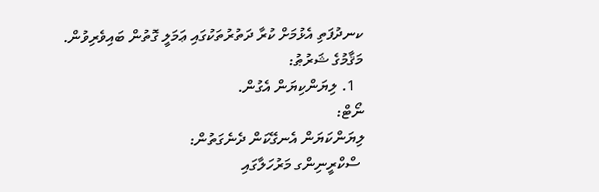ކނދުފަތި އެޅުމަށް ކުރާ ދަތުރުތަކުގައި ޢަމަލީ ގޮތުން ބައިވެރިވުން.
މަޤާމުގެ ޝަރުޠު:
  1. ލިޔަންކިޔަން އެގުން.
ނޯޓް:
ލިޔަންކަޔަން އެނގޭކަން ދެނެގަތުން:
 ސްކްރީނިންގ މަރުހަލާގައި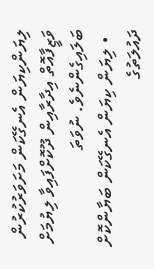ލިޔަންކިޔަން އެނގޭކަން މަށަވަރުކުރުން ވަޒީފާއޮތް އިދާރާއިން ދޫކޮށްފައިވާ ލިޔުމަށް ބަލައިގެންނެވެ. ނުވަތަ
  • ލިޔަން ކިޔަން އެނގޭކަން ބަޔާންކޮށް ދައުލަތުގެ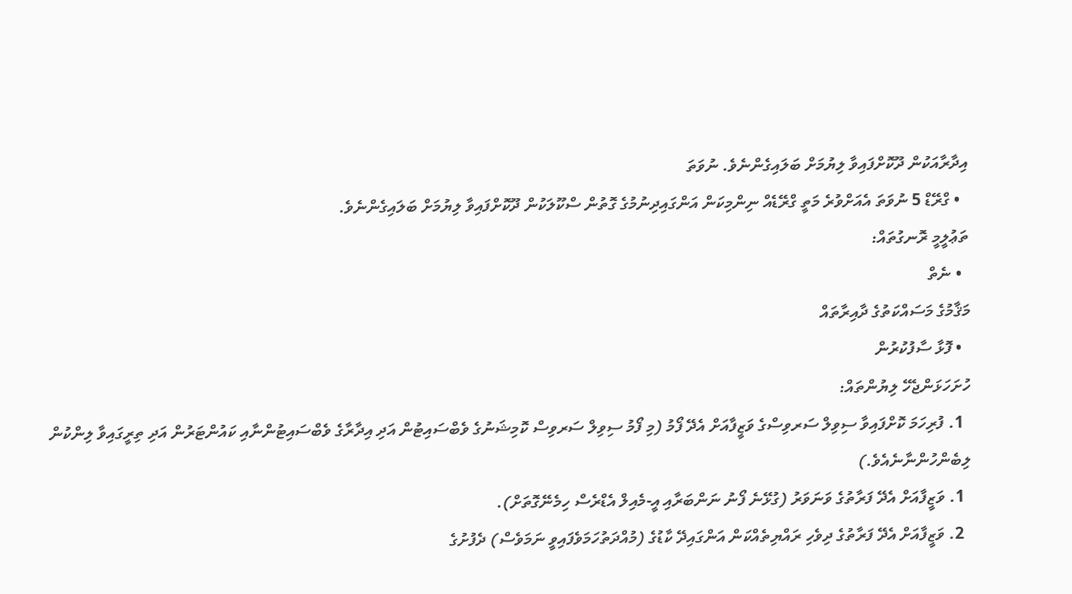އިދާރާއަކުން ދޫކޮށްފައިވާ ލިޔުމަށް ބަލައިގެންނެވެ. ނުވަތަ
  • ގްރޭޑް 5 ނުވަތަ އެއަށްވުރެ މަތީ ގްރޭޑެއް ނިންމިކަން އަންގައިދިނުމުގެ ގޮތުން ސްކޫލަކުން ދޫކޮށްފައިވާ ލިޔުމަށް ބަލައިގެންނެވެ.
ތަޢުލީމީ ރޮނގުތައް:
  • ނެތް
މަޤާމުގެ މަސައްކަތުގެ ދާއިރާތައް
  • ފޮޅާ ސާފުކުރުން
ހުށަހަޅަންޖެހޭ ލިޔުންތައް:
  1. ފުރިހަމަ ކޮށްފައިވާ ސިވިލް ސަރވިސްގެ ވަޒީފާއަށް އެދޭ ފޯމު (މި ފޯމު ސިވިލް ސަރވިސް ކޮމިޝަނުގެ ވެބްސައިޓުން އަދި އިދާރާގެ ވެބްސައިޓުންނާއި ކައުންޓަރުން އަދި ތިރީގައިވާ ލިންކުން ލިބެންހުންނާނެއެވެ.)
  1. ވަޒީފާއަށް އެދޭ ފަރާތުގެ ވަނަވަރު (ގުޅޭނެ ފޯނު ނަންބަރާއި އީ-މެއިލް އެޑްރެސް ހިމެނޭގޮތަށް).
  2. ވަޒީފާއަށް އެދޭ ފަރާތުގެ ދިވެހި ރައްޔިތެއްކަން އަންގައިދޭ ކާޑުގެ (މުއްދަތުހަމަވެފައިވީ ނަމަވެސް) ދެފުށުގެ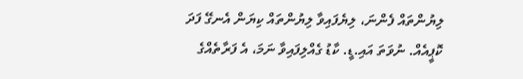ލިޔުންތައް ފެންނަ، ލިޔެފައިވާ ލިޔުންތައް ކިޔަން އެނގޭ ފަދަ ކޮޕީއެއް. ނުވަތަ އައި.ޑީ. ކާޑު ގެއްލިފައިވާ ނަމަ، އެ ފަރާތެއްގެ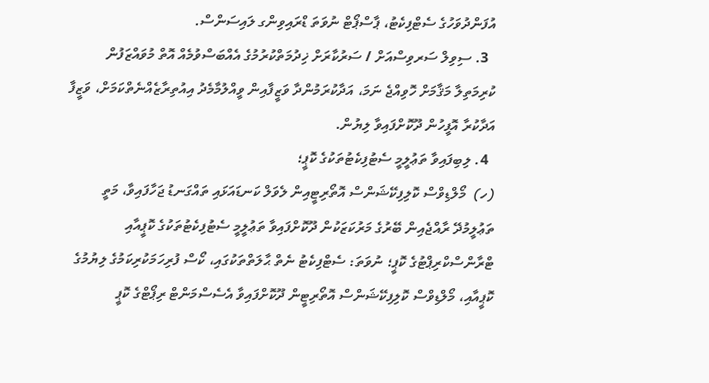އުފަންދުވަހުގެ ސެޓްފިކެޓު، ޕާސްޕޯޓް ނުވަތަ ޑްރައިވިންގ ލައިސަންސް.
  3. ސިވިލް ސަރވިސްއަށް / ސަރުކާރަށް ޚިދުމަތްކުރުމުގެ އެއްބަސްވުމެއް އޮތް މުވައްޒަފުން ކުރިމަތިލާ މަޤާމަށް ހޮވިއްޖެ ނަމަ، އަދާކުރަމުންދާ ވަޒީފާއިން ވީއްލުމާމެދު އިއުތިރާޒެއްނެތްކަމަށް، ވަޒީފާ އަދާކުރާ އޮފީހުން ދޫކޮށްފައިވާ ލިޔުން.
  4. ލިބިފައިވާ ތަޢުލީމީ ސެޓުފިކެޓުތަކުގެ ކޮޕީ؛
(ހ)  މޯލްޑިވްސް ކޮލިފިކޭޝަންސް އޮތޯރިޓީއިން ލެވަލް ކަނޑައަޅައި ތައްގަނޑު ޖަހާފައިވާ، މަތީ ތަޢުލީމުދޭ ރާއްޖެއިން ބޭރުގެ މަރުކަޒަކުން ދޫކޮށްފައިވާ ތަޢުލީމީ ސެޓުފިކެޓުތަކުގެ ކޮޕީއާއި ޓްރާންސްކްރިޕްޓުގެ ކޮޕީ؛ ނުވަތަ: ސެޓްފިކެޓު ނެތް ޙާލަތްތަކުގައި، ކޯސް ފުރިހަމަކުރިކަމުގެ ލިޔުމުގެ ކޮޕީއާއި، މޯލްޑިވްސް ކޮލިފިކޭޝަންސް އޮތޯރިޓީން ދޫކޮށްފައިވާ އެސެސްމަންޓް ރިޕޯޓްގެ ކޮޕީ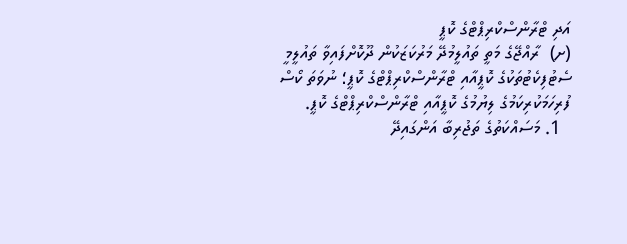އަދި ޓްރާންސްކްރިޕްޓްގެ ކޮޕީ
(ށ)  ރާއްޖޭގެ މަތީ ތައުލީމުދޭ މަރުކަޒަކުން ދޫކޮށްފައިވާ ތައުލީމީ ސެޓުފިކެޓުތަކުގެ ކޮޕީއާއި ޓްރާންސްކްރިޕްޓްގެ ކޮޕީ؛ ނުވަތަ ކޯސް ފުރިހަމަކުރިކަމުގެ ލިޔުމުގެ ކޮޕީއާއި ޓްރާންސްކްރިޕްޓްގެ ކޮޕީ.
  1. މަސައްކަތުގެ ތަޖުރިބާ އަންގައިދޭ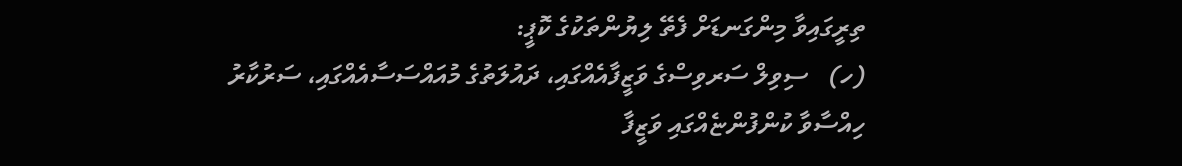ތިރީގައިވާ މިންގަނޑަށް ފެތޭ ލިޔުންތަކުގެ ކޮޕީ:
(ހ)   ސިވިލް ސަރވިސްގެ ވަޒީފާއެއްގައި، ދައުލަތުގެ މުއައްސަސާއެއްގައި، ސަރުކާރު ހިއްސާވާ ކުންފުންޏެއްގައި ވަޒީފާ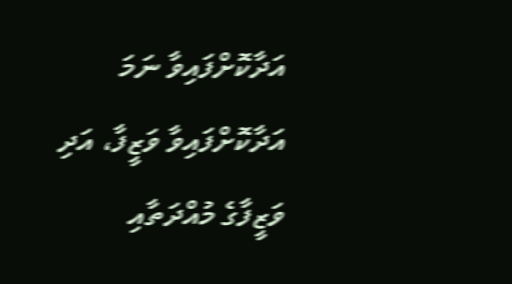އަދާކޮށްފައިވާ ނަމަ އަދާކޮށްފައިވާ ވަޒީފާ، އަދި ވަޒީފާގެ މުއްދަތާއި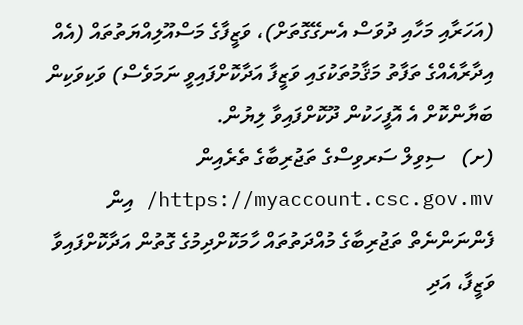(އަހަރާއި މަހާއި ދުވަސް އެނގޭގޮތަށް)، ވަޒީފާގެ މަސްއޫލިއްޔަތުތައް (އެއް އިދާރާއެއްގެ ތަފާތު މަޤާމުތަކުގައި ވަޒީފާ އަދާކޮށްފައިވީ ނަމަވެސް) ވަކިވަކިން ބަޔާންކޮށް އެ އޮފީހަކުން ދޫކޮށްފައިވާ ލިޔުން.
(ށ)   ސިވިލް ސަރވިސްގެ ތަޖުރިބާގެ ތެރެއިން https://myaccount.csc.gov.mv/ އިން ފެންނަންނެތް ތަޖުރިބާގެ މުއްދަތުތައް ހާމަކޮށްދިމުގެ ގޮތުން އަދާކޮށްފައިވާ ވަޒީފާ، އަދި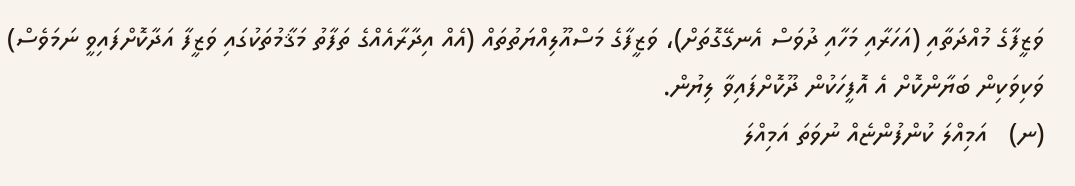ވަޒީފާގެ މުއްދަތާއި (އަހަރާއި މަހާއި ދުވަސް އެނގޭގޮތަށް)، ވަޒީފާގެ މަސްއޫލިއްޔަތުތައް (އެއް އިދާރާއެއްގެ ތަފާތު މަޤާމުތަކުގައި ވަޒީފާ އަދާކޮށްފައިވީ ނަމަވެސް) ވަކިވަކިން ބަޔާންކޮށް އެ އޮފީހަކުން ދޫކޮށްފައިވާ ލިޔުން.
(ނ)   އަމިއްލަ ކުންފުންޏެއް ނުވަތަ އަމިއްލަ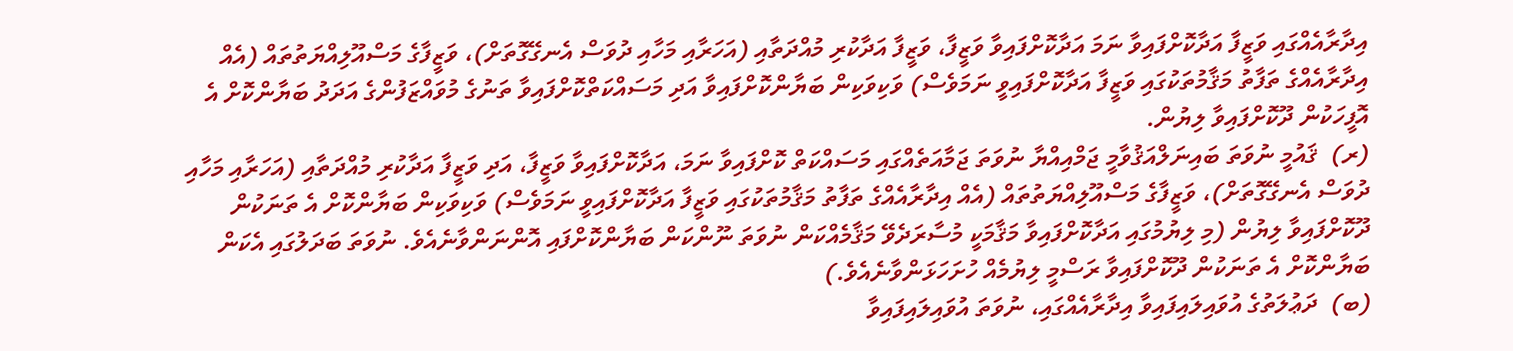އިދާރާއެއްގައި ވަޒީފާ އަދާކޮށްފައިވާ ނަމަ އަދާކޮށްފައިވާ ވަޒީފާ، ވަޒީފާ އަދާކުރި މުއްދަތާއި (އަހަރާއި މަހާއި ދުވަސް އެނގޭގޮތަށް)، ވަޒީފާގެ މަސްއޫލިއްޔަތުތައް (އެއް އިދާރާއެއްގެ ތަފާތު މަޤާމުތަކުގައި ވަޒީފާ އަދާކޮށްފައިވީ ނަމަވެސް) ވަކިވަކިން ބަޔާންކޮށްފައިވާ އަދި މަސައްކަތްކޮށްފައިވާ ތަނުގެ މުވައްޒަފުންގެ އަދަދު ބަޔާންކޮށް އެ އޮފީހަކުން ދޫކޮށްފައިވާ ލިޔުން.
(ރ)  ޤައުމީ ނުވަތަ ބައިނަލްއަޤުވާމީ ޖަމްއިއްޔާ ނުވަތަ ޖަމާއަތެއްގައި މަސައްކަތް ކޮށްފައިވާ ނަމަ، އަދާކޮށްފައިވާ ވަޒީފާ، އަދި ވަޒީފާ އަދާކުރި މުއްދަތާއި (އަހަރާއި މަހާއި ދުވަސް އެނގޭގޮތަށް)، ވަޒީފާގެ މަސްއޫލިއްޔަތުތައް (އެއް އިދާރާއެއްގެ ތަފާތު މަޤާމުތަކުގައި ވަޒީފާ އަދާކޮށްފައިވީ ނަމަވެސް) ވަކިވަކިން ބަޔާންކޮށް އެ ތަނަކުން ދޫކޮށްފައިވާ ލިޔުން (މި ލިޔުމުގައި އަދާކޮށްފައިވާ މަޤާމަކީ މުސާރަދެވޭ މަޤާމެއްކަން ނުވަތަ ނޫންކަން ބަޔާންކޮށްފައި އޮންނަންވާނެއެވެ. ނުވަތަ ބަދަލުގައި އެކަން ބަޔާންކޮށް އެ ތަނަކުން ދޫކޮށްފައިވާ ރަސްމީ ލިޔުމެއް ހުށަހަޅަންވާނެއެވެ.)
(ބ)  ދަޢުލަތުގެ އުވައިލައިފައިވާ އިދާރާއެއްގައި، ނުވަތަ އުވައިލައިފައިވާ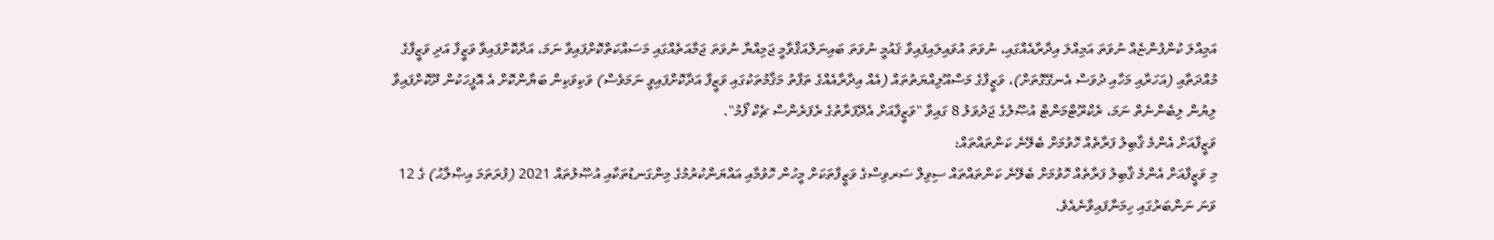އަމިއްލަ ކުންފުންޏެއް ނުވަތަ އަމިއްލަ އިދާރާއެއްގައި، ނުވަތަ އުވައިލައިފައިވާ ޤައުމީ ނުވަތަ ބައިނަލްއަޤްވާމީ ޖަމިއްޔާ ނުވަތަ ޖަމާއަތެއްގައި މަސައްކަތްކޮށްފައިވާ ނަމަ، އަދާކޮށްފައިވާ ވަޒީފާ އަދި ވަޒީފާގެ މުއްދަތާއި (އަހަރާއި މަހާއި ދުވަސް އެނގޭގޮތަށް)، ވަޒީފާގެ މަސްއޫލިއްޔަތުތައް (އެއް އިދާރާއެއްގެ ތަފާތު މަޤާމުތަކުގައި ވަޒީފާ އަދާކޮށްފައިވީ ނަމަވެސް) ވަކިވަކިން ބަޔާންކޮށް އެ އޮފީހަކުން ދޫކޮށްފައިވާ ލިޔުން ލިބެންނެތް ނަމަ، ރެކްރޫޓްމަންޓް އުޞޫލުގެ ޖަދުވަލު 8 ގައިވާ "ވަޒީފާއަށް އެދޭފަރާތުގެ ރެފަރެންސް ޗެކް ފޯމު".
ވަޒީފާއަށް އެންމެ ޤާބިލު ފަރާތެއް ހޮވުމަށް ބެލޭނެ ކަންތައްތައް:
މި ވަޒީފާއަށް އެންމެ ޤާބިލު ފަރާތެއް ހޮވުމަށް ބެލޭނެ ކަންތައްތައް ސިވިލް ސަރވިސްގެ ވަޒީފާތަކަށް މީހުން ހޮވުމާއި އައްޔަންކުރުމުގެ މިންގަނޑުތަކާއި އުޞޫލުތައް 2021 (ފުރަތަމަ އިޞްލާޙު) ގެ 12 ވަނަ ނަންބަރުގައި ހިމަނާފައިވާނެއެވެ.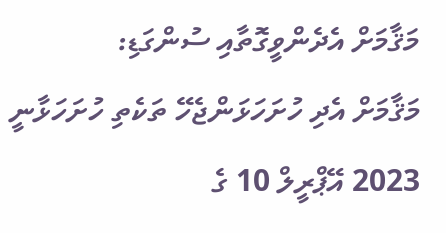މަޤާމަށް އެދެންވީގޮތާއި ސުންގަޑި:
މަޤާމަށް އެދި ހުށަހަޅަންޖެހޭ ތަކެތި ހުށަހަޅާނީ 2023 އޭޕްރީލް 10 ގެ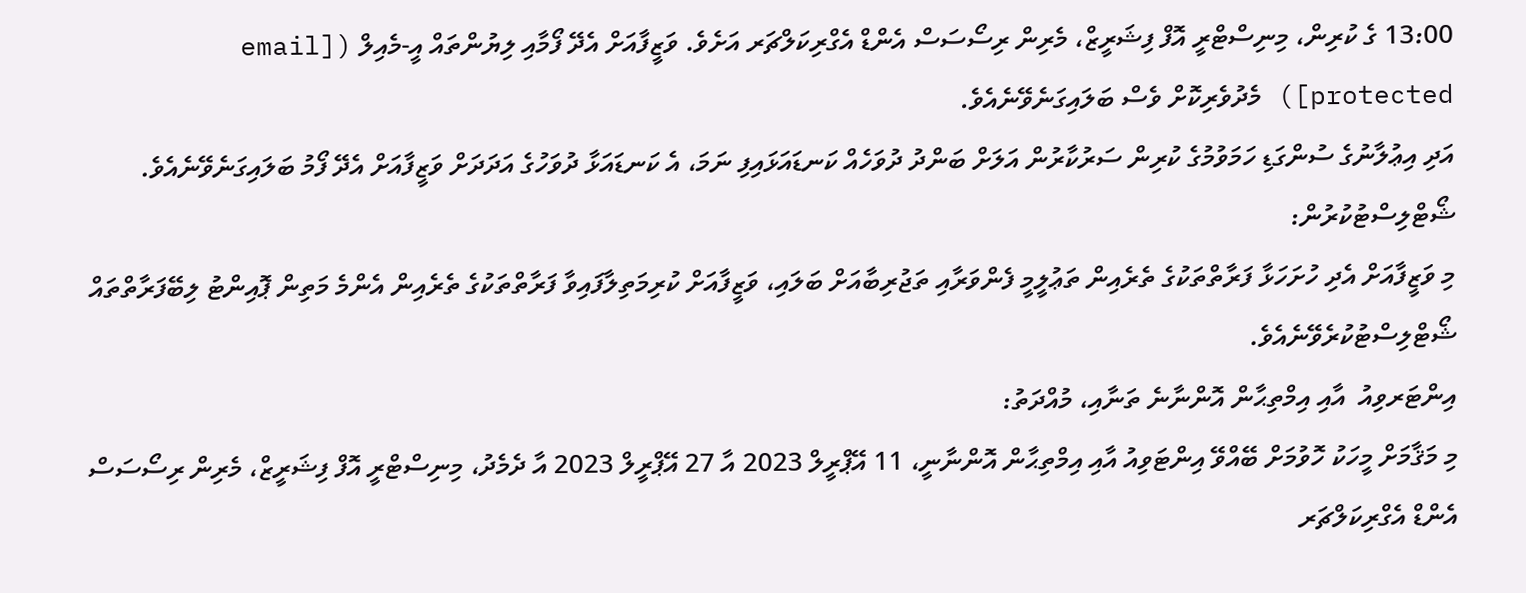13:00 ގެ ކުރިން، މިނިސްޓްރީ އޮފް ފިޝަރީޒް، މެރިން ރިސޯސަސް އެންޑް އެގްރިކަލްޗަރ އަށެވެ. ވަޒީފާއަށް އެދޭ ފޯމާއި ލިޔުންތައް އީ-މެއިލް ([email protected]) މެދުވެރިކޮށް ވެސް ބަލައިގަނެވޭނެއެވެ.
އަދި އިޢުލާނުގެ ސުންގަޑި ހަމަވުމުގެ ކުރިން ސަރުކާރުން އަލަށް ބަންދު ދުވަހެއް ކަނޑައަޅައިފި ނަމަ، އެ ކަނޑައަޅާ ދުވަހުގެ އަދަދަށް ވަޒީފާއަށް އެދޭ ފޯމު ބަލައިގަނެވޭނެއެވެ.
ޝޯޓްލިސްޓުކުރުން:
މި ވަޒީފާއަށް އެދި ހުށަހަޅާ ފަރާތްތަކުގެ ތެރެއިން ތަޢުލީމީ ފެންވަރާއި ތަޖުރިބާއަށް ބަލައި، ވަޒީފާއަށް ކުރިމަތިލާފައިވާ ފަރާތްތަކުގެ ތެރެއިން އެންމެ މަތިން ޕޮއިންޓު ލިބޭފަރާތްތައް ޝޯޓްލިސްޓުކުރެވޭނެއެވެ.
އިންޓަރވިއު  އާއި އިމްތިޙާން އޮންނާނެ ތަނާއި، މުއްދަތު:
މި މަޤާމަށް މީހަކު ހޮވުމަށް ބޭއްވޭ އިންޓަވިއު އާއި އިމްތިޙާން އޮންނާނީ، 11 އޭޕްރީލް 2023 އާ 27 އޭޕްރީލް 2023 އާ ދެމެދު، މިނިސްޓްރީ އޮފް ފިޝަރީޒް، މެރިން ރިސޯސަސް އެންޑް އެގްރިކަލްޗަރ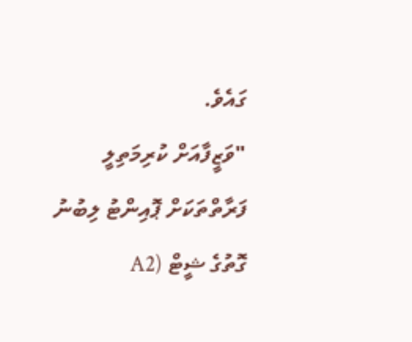ގައެވެ.
"ވަޒީފާއަށް ކުރިމަތިލީ ފަރާތްތަކަށް ޕޮއިންޓު ލިބުނު ގޮތުގެ ޝީޓް (A2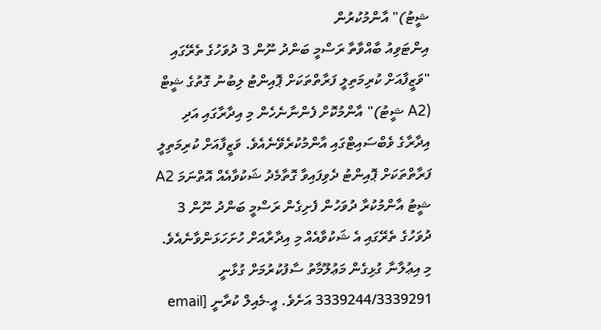ޝީޓު)" އާންމުކުރުން
އިންޓަވިއު ބާއްވާތާ ރަސްމީ ބަންދު ނޫން 3 ދުވަހުގެ ތެރޭގައި "ވަޒީފާއަށް ކުރިމަތިލީ ފަރާތްތަކަށް ޕޮއިންޓު ލިބުނު ގޮތުގެ ޝީޓް (A2 ޝީޓު)" އާންމުކޮށް ފެންނާނެހެން މި އިދާރާގައި އަދި އިދާރާގެ ވެބްސައިޓްގައި އާންމުކުރެވޭނެއެވެ. ވަޒީފާއަށް ކުރިމަތިލީ ފަރާތްތަކަށް ޕޮއިންޓު ދެވިފައިވާ ގޮތާމެދު ޝަކުވާއެއް އޮތްނަމަ A2 ޝީޓު އާންމުކުރާ ދުވަހުން ފެށިގެން ރަސްމީ ބަންދު ނޫން 3 ދުވަހުގެ ތެރޭގައި އެ ޝަކުވާއެއް މި އިދާރާއަށް ހުށަހަޅަންވާނެއެވެ.
މި އިޢުލާނާ ގުޅިގެން މަޢުލޫމާތު ސާފުކުރުމަށް ގުޅާނީ 3339244/3339291 އަށެވެ. އީ-މެއިލް ކުރާނީ [email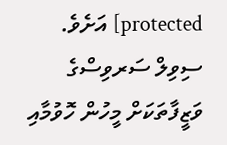protected] އަށެވެ.
ސިވިލް ސަރވިސްގެ ވަޒީފާތަކަށް މީހުން ހޮވުމާއި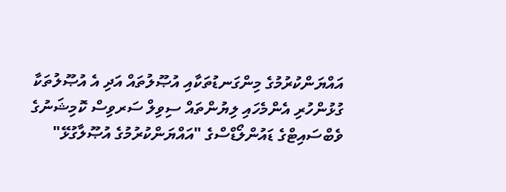އައްޔަންކުރުމުގެ މިންގަނޑުތަކާއި އުޞޫލުތައް އަދި އެ އުޞޫލުތަކާ ގުޅުންހުރި އެންމެހައި ލިޔުންތައް ސިވިލް ސަރވިސް ކޮމިޝަނުގެ ވެބްސައިޓްގެ ޑައުންލޯޑްސްގެ "އައްޔަންކުރުމުގެ އުޞޫލާގުޅޭ"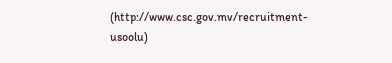(http://www.csc.gov.mv/recruitment-usoolu)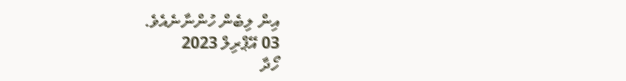އިން ލިބެން ހުންނާނެއެވެ.
03 އޭޕްރިލް 2023
ހޯދާ